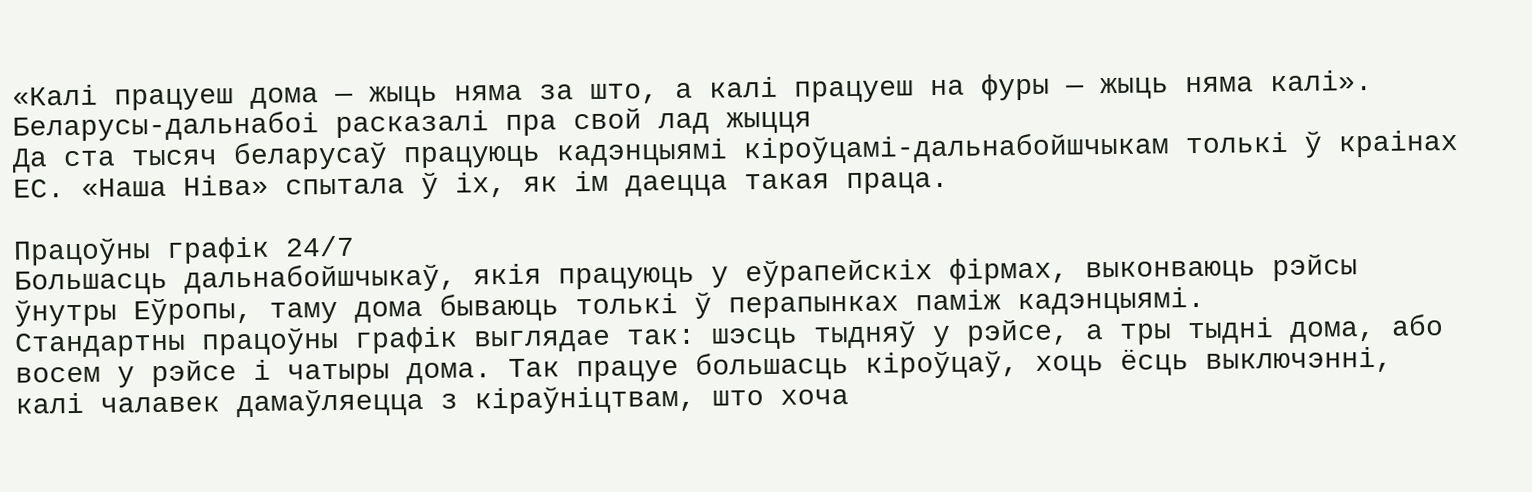«Калі працуеш дома — жыць няма за што, а калі працуеш на фуры — жыць няма калі». Беларусы-дальнабоі расказалі пра свой лад жыцця
Да ста тысяч беларусаў працуюць кадэнцыямі кіроўцамі-дальнабойшчыкам толькі ў краінах ЕС. «Наша Ніва» спытала ў іх, як ім даецца такая праца.

Працоўны графік 24/7
Большасць дальнабойшчыкаў, якія працуюць у еўрапейскіх фірмах, выконваюць рэйсы ўнутры Еўропы, таму дома бываюць толькі ў перапынках паміж кадэнцыямі.
Стандартны працоўны графік выглядае так: шэсць тыдняў у рэйсе, а тры тыдні дома, або восем у рэйсе і чатыры дома. Так працуе большасць кіроўцаў, хоць ёсць выключэнні, калі чалавек дамаўляецца з кіраўніцтвам, што хоча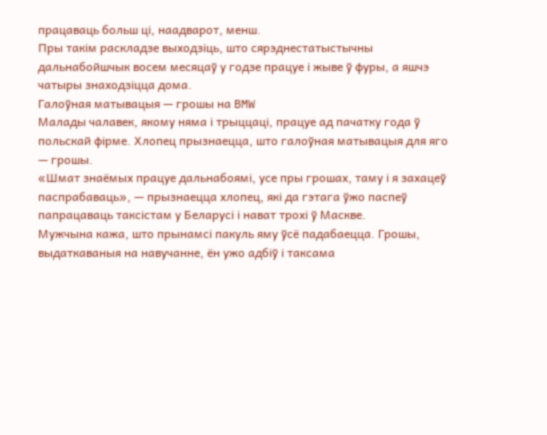працаваць больш ці, наадварот, менш.
Пры такім раскладзе выходзіць, што сярэднестатыстычны дальнабойшчык восем месяцаў у годзе працуе і жыве ў фуры, а яшчэ чатыры знаходзіцца дома.
Галоўная матывацыя — грошы на BMW
Малады чалавек, якому няма і трыццаці, працуе ад пачатку года ў польскай фірме. Хлопец прызнаецца, што галоўная матывацыя для яго — грошы.
«Шмат знаёмых працуе дальнабоямі, усе пры грошах, таму і я захацеў паспрабаваць», — прызнаецца хлопец, які да гэтага ўжо паспеў папрацаваць таксістам у Беларусі і нават трохі ў Маскве.
Мужчына кажа, што прынамсі пакуль яму ўсё падабаецца. Грошы, выдаткаваныя на навучанне, ён ужо адбіў і таксама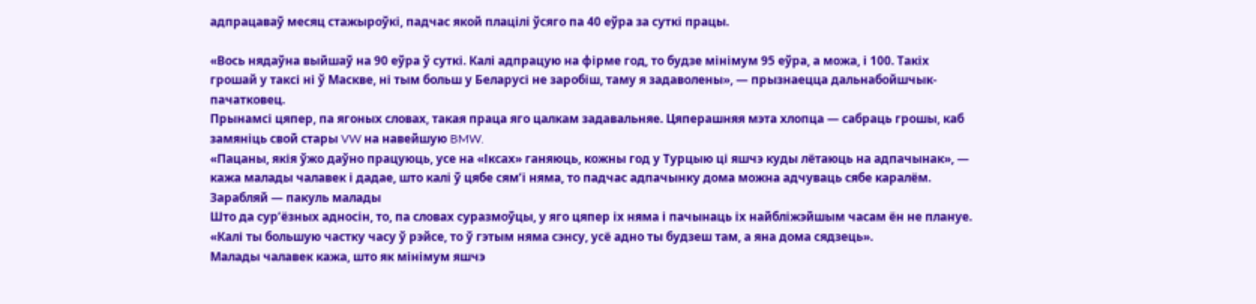адпрацаваў месяц стажыроўкі, падчас якой плацілі ўсяго па 40 еўра за суткі працы.

«Вось нядаўна выйшаў на 90 еўра ў суткі. Калі адпрацую на фірме год, то будзе мінімум 95 еўра, а можа, і 100. Такіх грошай у таксі ні ў Маскве, ні тым больш у Беларусі не заробіш, таму я задаволены», — прызнаецца дальнабойшчык-пачатковец.
Прынамсі цяпер, па ягоных словах, такая праца яго цалкам задавальняе. Цяперашняя мэта хлопца — сабраць грошы, каб замяніць свой стары VW на навейшую BMW.
«Пацаны, якія ўжо даўно працуюць, усе на «Іксах» ганяюць, кожны год у Турцыю ці яшчэ куды лётаюць на адпачынак», — кажа малады чалавек і дадае, што калі ў цябе сям’і няма, то падчас адпачынку дома можна адчуваць сябе каралём.
Зарабляй — пакуль малады
Што да сур’ёзных адносін, то, па словах суразмоўцы, у яго цяпер іх няма і пачынаць іх найбліжэйшым часам ён не плануе.
«Калі ты большую частку часу ў рэйсе, то ў гэтым няма сэнсу, усё адно ты будзеш там, а яна дома сядзець».
Малады чалавек кажа, што як мінімум яшчэ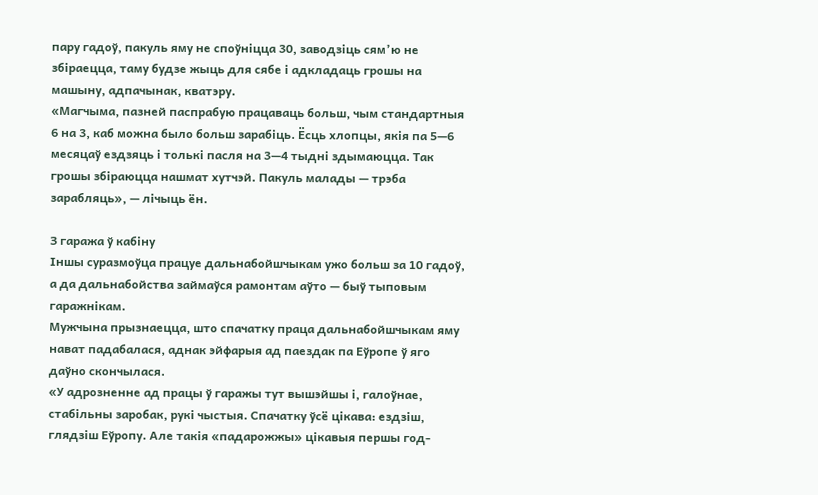пару гадоў, пакуль яму не споўніцца 30, заводзіць сям’ю не збіраецца, таму будзе жыць для сябе і адкладаць грошы на машыну, адпачынак, кватэру.
«Магчыма, пазней паспрабую працаваць больш, чым стандартныя 6 на 3, каб можна было больш зарабіць. Ёсць хлопцы, якія па 5—6 месяцаў ездзяць і толькі пасля на 3—4 тыдні здымаюцца. Так грошы збіраюцца нашмат хутчэй. Пакуль малады — трэба зарабляць», — лічыць ён.

З гаража ў кабіну
Іншы суразмоўца працуе дальнабойшчыкам ужо больш за 10 гадоў, а да дальнабойства займаўся рамонтам аўто — быў тыповым гаражнікам.
Мужчына прызнаецца, што спачатку праца дальнабойшчыкам яму нават падабалася, аднак эйфарыя ад паездак па Еўропе ў яго даўно скончылася.
«У адрозненне ад працы ў гаражы тут вышэйшы і, галоўнае, стабільны заробак, рукі чыстыя. Спачатку ўсё цікава: ездзіш, глядзіш Еўропу. Але такія «падарожжы» цікавыя першы год-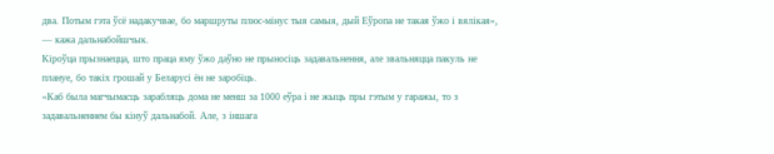два. Потым гэта ўсё надакучвае, бо маршруты плюс-мінус тыя самыя, дый Еўропа не такая ўжо і вялікая», — кажа дальнабойшчык.
Кіроўца прызнаецца, што праца яму ўжо даўно не прыносіць задавальнення, але звальняцца пакуль не плануе, бо такіх грошай у Беларусі ён не заробіць.
«Каб была магчымасць зарабляць дома не менш за 1000 еўра і не жыць пры гэтым у гаражы, то з задавальненнем бы кінуў дальнабой. Але, з іншага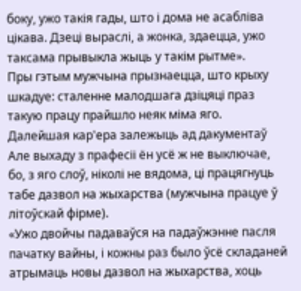боку, ужо такія гады, што і дома не асабліва цікава. Дзеці выраслі, а жонка, здаецца, ужо таксама прывыкла жыць у такім рытме».
Пры гэтым мужчына прызнаецца, што крыху шкадуе: сталенне малодшага дзіцяці праз такую працу прайшло неяк міма яго.
Далейшая кар'ера залежыць ад дакументаў
Але выхаду з прафесіі ён усё ж не выключае, бо, з яго слоў, ніколі не вядома, ці працягнуць табе дазвол на жыхарства (мужчына працуе ў літоўскай фірме).
«Ужо двойчы падаваўся на падаўжэнне пасля пачатку вайны, і кожны раз было ўсё складаней атрымаць новы дазвол на жыхарства, хоць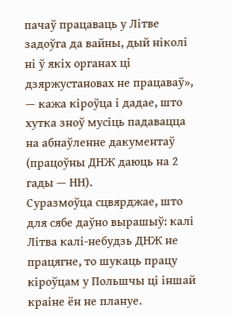пачаў працаваць у Літве задоўга да вайны, дый ніколі ні ў якіх органах ці дзяржустановах не працаваў», — кажа кіроўца і дадае, што хутка зноў мусіць падавацца на абнаўленне дакументаў (працоўны ДНЖ даюць на 2 гады — НН).
Суразмоўца сцвярджае, што для сябе даўно вырашыў: калі Літва калі-небудзь ДНЖ не працягне, то шукаць працу кіроўцам у Польшчы ці іншай краіне ён не плануе.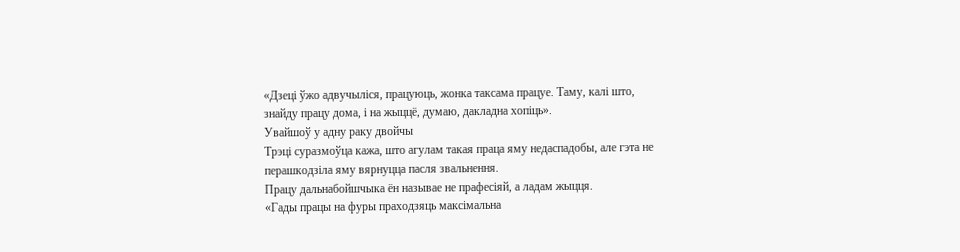«Дзеці ўжо адвучыліся, працуюць, жонка таксама працуе. Таму, калі што, знайду працу дома, і на жыццё, думаю, дакладна хопіць».
Увайшоў у адну раку двойчы
Трэці суразмоўца кажа, што агулам такая праца яму недаспадобы, але гэта не перашкодзіла яму вярнуцца пасля звальнення.
Працу дальнабойшчыка ён называе не прафесіяй, а ладам жыцця.
«Гады працы на фуры праходзяць максімальна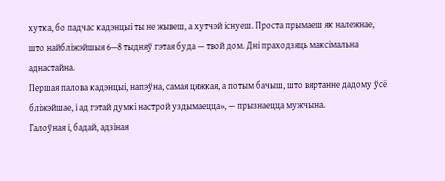хутка, бо падчас кадэнцыі ты не жывеш, а хутчэй існуеш. Проста прымаеш як належнае, што найбліжэйшыя 6—8 тыдняў гэтая буда — твой дом. Дні праходзяць максімальна аднастайна.
Першая палова кадэнцыі, напэўна, самая цяжкая, а потым бачыш, што вяртанне дадому ўсё бліжэйшае, і ад гэтай думкі настрой уздымаецца», — прызнаецца мужчына.
Галоўная і, бадай, адзіная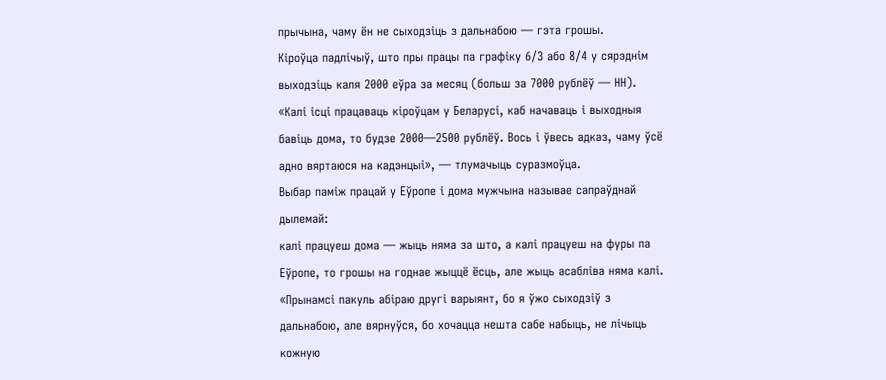прычына, чаму ён не сыходзіць з дальнабою — гэта грошы.
Кіроўца падлічыў, што пры працы па графіку 6/3 або 8/4 у сярэднім выходзіць каля 2000 еўра за месяц (больш за 7000 рублёў — НН).
«Калі ісці працаваць кіроўцам у Беларусі, каб начаваць і выходныя бавіць дома, то будзе 2000—2500 рублёў. Вось і ўвесь адказ, чаму ўсё адно вяртаюся на кадэнцыі», — тлумачыць суразмоўца.
Выбар паміж працай у Еўропе і дома мужчына называе сапраўднай дылемай:
калі працуеш дома — жыць няма за што, а калі працуеш на фуры па Еўропе, то грошы на годнае жыццё ёсць, але жыць асабліва няма калі.
«Прынамсі пакуль абіраю другі варыянт, бо я ўжо сыходзіў з дальнабою, але вярнуўся, бо хочацца нешта сабе набыць, не лічыць кожную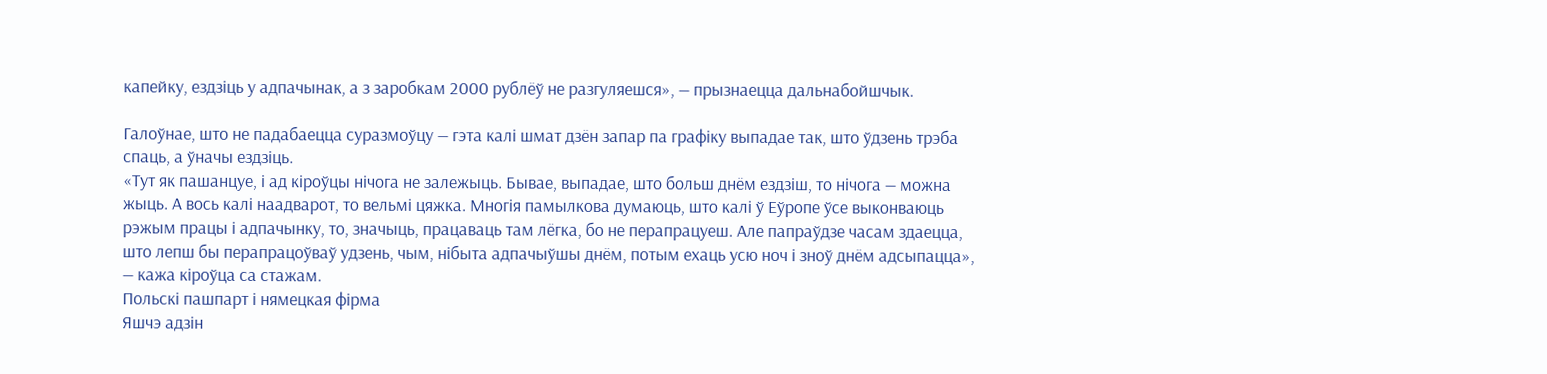капейку, ездзіць у адпачынак, а з заробкам 2000 рублёў не разгуляешся», — прызнаецца дальнабойшчык.

Галоўнае, што не падабаецца суразмоўцу — гэта калі шмат дзён запар па графіку выпадае так, што ўдзень трэба спаць, а ўначы ездзіць.
«Тут як пашанцуе, і ад кіроўцы нічога не залежыць. Бывае, выпадае, што больш днём ездзіш, то нічога — можна жыць. А вось калі наадварот, то вельмі цяжка. Многія памылкова думаюць, што калі ў Еўропе ўсе выконваюць рэжым працы і адпачынку, то, значыць, працаваць там лёгка, бо не перапрацуеш. Але папраўдзе часам здаецца, што лепш бы перапрацоўваў удзень, чым, нібыта адпачыўшы днём, потым ехаць усю ноч і зноў днём адсыпацца», — кажа кіроўца са стажам.
Польскі пашпарт і нямецкая фірма
Яшчэ адзін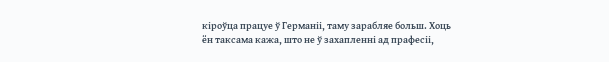кіроўца працуе ў Германіі, таму зарабляе больш. Хоць ён таксама кажа, што не ў захапленні ад прафесіі,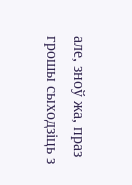але, зноў жа, праз грошы сыходзіць з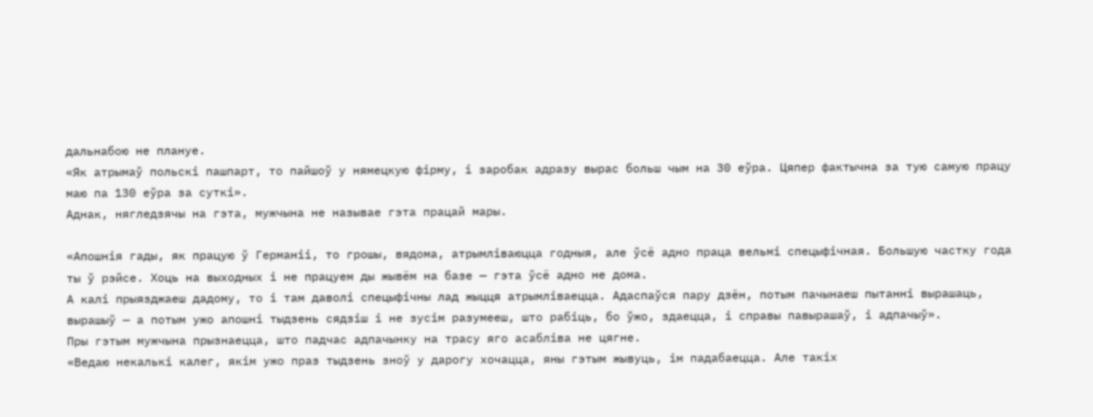дальнабою не плануе.
«Як атрымаў польскі пашпарт, то пайшоў у нямецкую фірму, і заробак адразу вырас больш чым на 30 еўра. Цяпер фактычна за тую самую працу маю па 130 еўра за суткі».
Аднак, нягледзячы на гэта, мужчына не называе гэта працай мары.

«Апошнія гады, як працую ў Германіі, то грошы, вядома, атрымліваюцца годныя, але ўсё адно праца вельмі спецыфічная. Большую частку года ты ў рэйсе. Хоць на выходных і не працуем ды жывём на базе — гэта ўсё адно не дома.
А калі прыязджаеш дадому, то і там даволі спецыфічны лад жыцця атрымліваецца. Адаспаўся пару дзён, потым пачынаеш пытанні вырашаць, вырашыў — а потым ужо апошні тыдзень сядзіш і не зусім разумееш, што рабіць, бо ўжо, здаецца, і справы павырашаў, і адпачыў».
Пры гэтым мужчына прызнаецца, што падчас адпачынку на трасу яго асабліва не цягне.
«Ведаю некалькі калег, якім ужо праз тыдзень зноў у дарогу хочацца, яны гэтым жывуць, ім падабаецца. Але такіх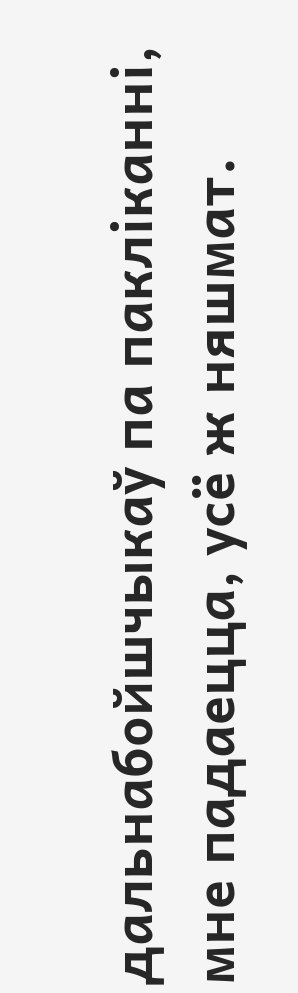дальнабойшчыкаў па пакліканні, мне падаецца, усё ж няшмат.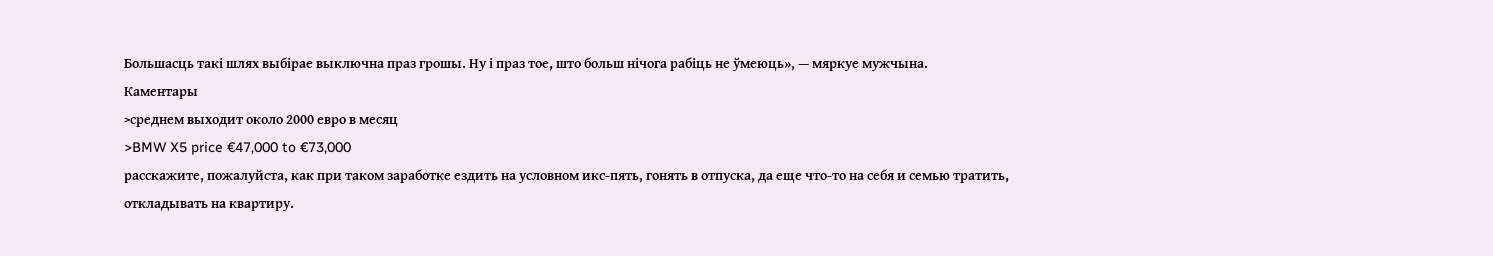Большасць такі шлях выбірае выключна праз грошы. Ну і праз тое, што больш нічога рабіць не ўмеюць», — мяркуе мужчына.
Каментары
>среднем выходит около 2000 евро в месяц
>BMW X5 price €47,000 to €73,000
расскажите, пожалуйста, как при таком заработке ездить на условном икс-пять, гонять в отпуска, да еще что-то на себя и семью тратить, откладывать на квартиру.